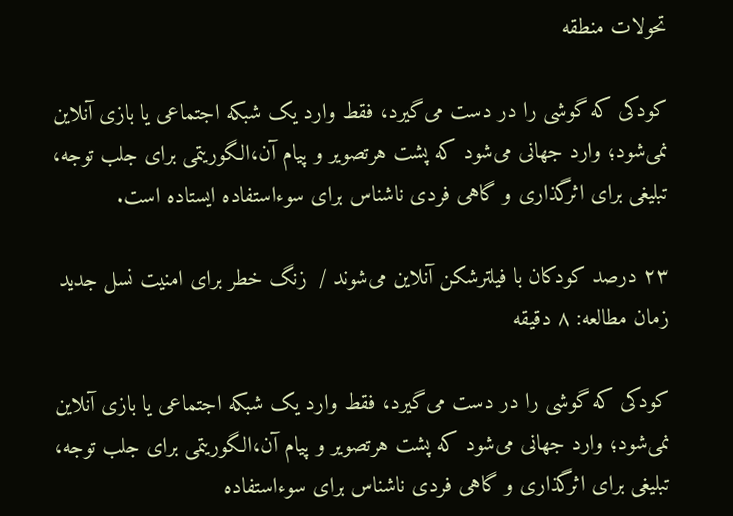تحولات منطقه

کودکی که گوشی را در دست می‌گیرد، فقط وارد یک شبکه اجتماعی یا بازی آنلاین نمی‌شود؛ وارد جهانی می‌شود که پشت هرتصویر و پیام آن،الگوریتمی برای جلب توجه، تبلیغی برای اثرگذاری و گاهی فردی ناشناس برای سوءاستفاده ایستاده است.

۲۳ درصد کودکان با فیلترشکن آنلاین می‌شوند /  زنگ خطر برای امنیت نسل جدید
زمان مطالعه: ۸ دقیقه

کودکی که گوشی را در دست می‌گیرد، فقط وارد یک شبکه اجتماعی یا بازی آنلاین نمی‌شود؛ وارد جهانی می‌شود که پشت هرتصویر و پیام آن،الگوریتمی برای جلب توجه، تبلیغی برای اثرگذاری و گاهی فردی ناشناس برای سوءاستفاده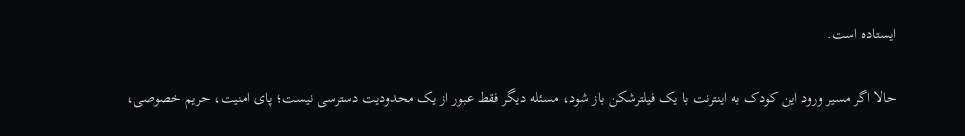ایستاده است.

حالا اگر مسیر ورود این کودک به اینترنت با یک فیلترشکن باز شود، مسئله دیگر فقط عبور از یک محدودیت دسترسی نیست؛ پای امنیت، حریم خصوصی،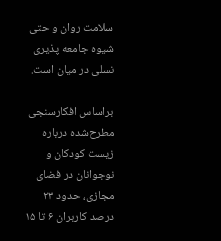سلامت روان و حتی شیوه جامعه‌ پذیری نسلی در میان است.

براساس افکارسنجی مطرح‌شده درباره زیست کودکان و نوجوانان در فضای مجازی، حدود ۲۳ درصد کاربران ۶ تا ۱۵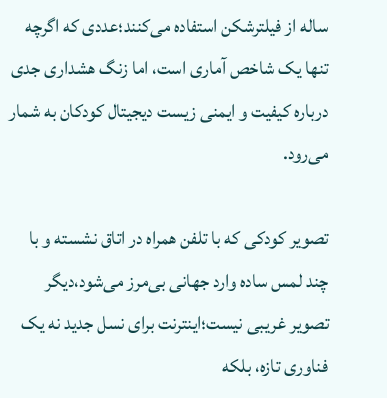ساله از فیلترشکن استفاده می‌کنند؛عددی که اگرچه تنها یک شاخص آماری است، اما زنگ هشداری جدی درباره کیفیت و ایمنی زیست دیجیتال کودکان به شمار می‌رود.

تصویر کودکی که با تلفن همراه در اتاق نشسته و با چند لمس ساده وارد جهانی بی‌مرز می‌شود،دیگر تصویر غریبی نیست؛اینترنت برای نسل جدید نه یک فناوری تازه، بلکه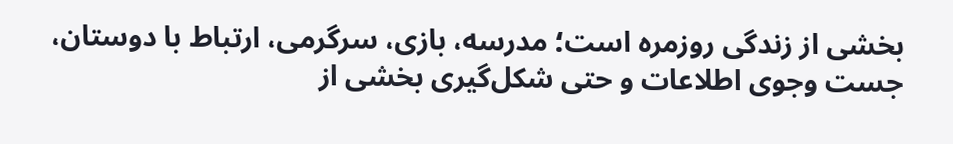بخشی از زندگی روزمره است؛ مدرسه، بازی، سرگرمی، ارتباط با دوستان، جست‌ وجوی اطلاعات و حتی شکل‌گیری بخشی از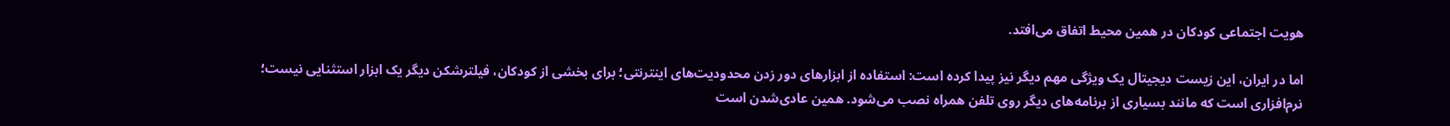هویت اجتماعی کودکان در همین محیط اتفاق می‌افتد.

اما در ایران، این زیست دیجیتال یک ویژگی مهم دیگر نیز پیدا کرده است: استفاده از ابزارهای دور زدن محدودیت‌های اینترنتی؛ برای بخشی از کودکان، فیلترشکن دیگر یک ابزار استثنایی نیست؛ نرم‌افزاری است که مانند بسیاری از برنامه‌های دیگر روی تلفن همراه نصب می‌شود. همین عادی‌شدن است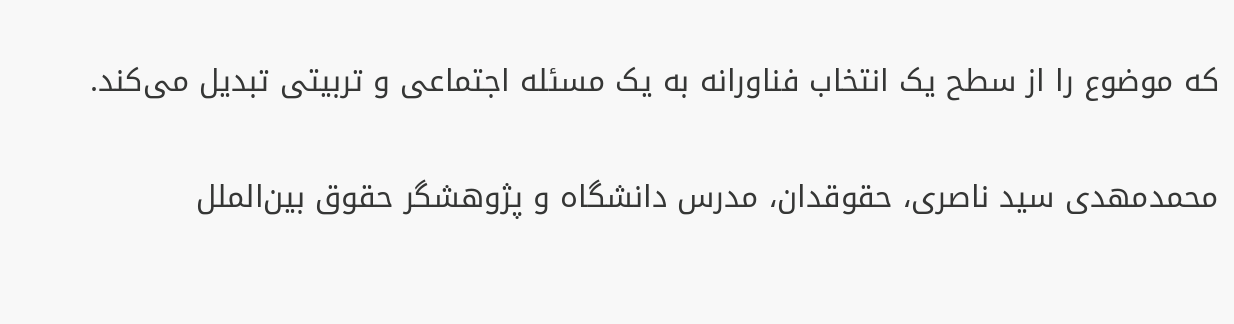که موضوع را از سطح یک انتخاب فناورانه به یک مسئله اجتماعی و تربیتی تبدیل می‌کند.

محمدمهدی سید ناصری، حقوقدان، مدرس دانشگاه و پژوهشگر حقوق بین‌الملل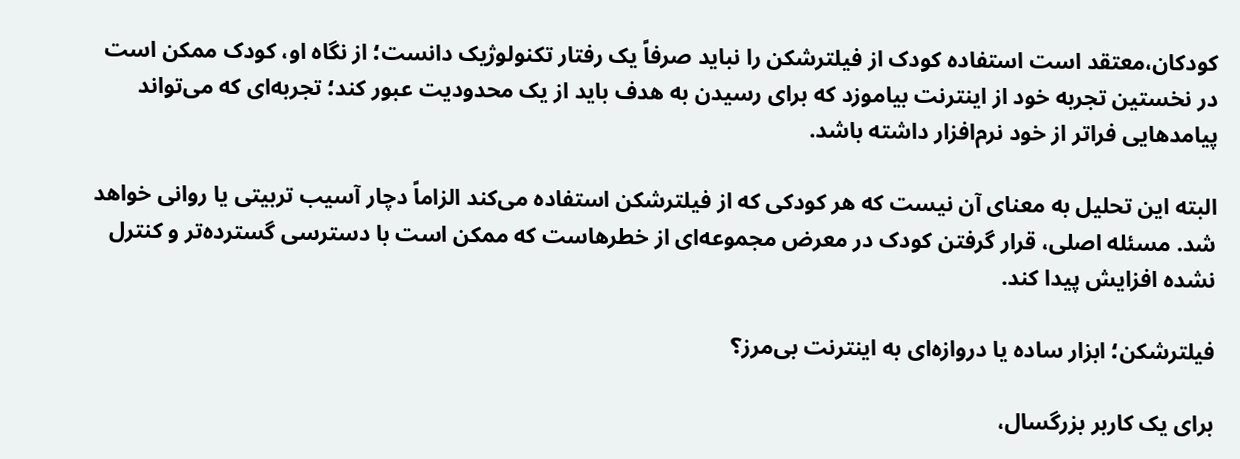کودکان،معتقد است استفاده کودک از فیلترشکن را نباید صرفاً یک رفتار تکنولوژیک دانست؛ از نگاه او، کودک ممکن است در نخستین تجربه خود از اینترنت بیاموزد که برای رسیدن به هدف باید از یک محدودیت عبور کند؛ تجربه‌ای که می‌تواند پیامدهایی فراتر از خود نرم‌افزار داشته باشد.

البته این تحلیل به معنای آن نیست که هر کودکی که از فیلترشکن استفاده می‌کند الزاماً دچار آسیب تربیتی یا روانی خواهد شد. مسئله اصلی، قرار گرفتن کودک در معرض مجموعه‌ای از خطرهاست که ممکن است با دسترسی گسترده‌تر و کنترل‌ نشده افزایش پیدا کند.

فیلترشکن؛ ابزار ساده یا دروازه‌ای به اینترنت بی‌مرز؟

برای یک کاربر بزرگسال،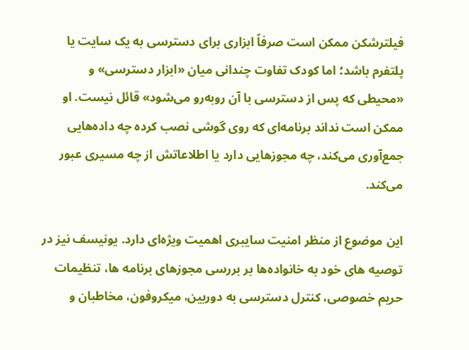فیلترشکن ممکن است صرفاً ابزاری برای دسترسی به یک سایت یا پلتفرم باشد؛ اما کودک تفاوت چندانی میان «ابزار دسترسی» و «محیطی که پس از دسترسی با آن روبه‌رو می‌شود» قائل نیست. او ممکن است نداند برنامه‌ای که روی گوشی نصب کرده چه داده‌هایی جمع‌آوری می‌کند، چه مجوزهایی دارد یا اطلاعاتش از چه مسیری عبور می‌کند.

این موضوع از منظر امنیت سایبری اهمیت ویژه‌ای دارد. یونیسف نیز در توصیه‌ های خود به خانواده‌ها بر بررسی مجوزهای برنامه‌ ها، تنظیمات حریم خصوصی، کنترل دسترسی به دوربین، میکروفون، مخاطبان و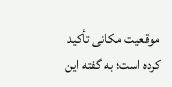موقعیت مکانی تأکید کرده است؛ به گفته این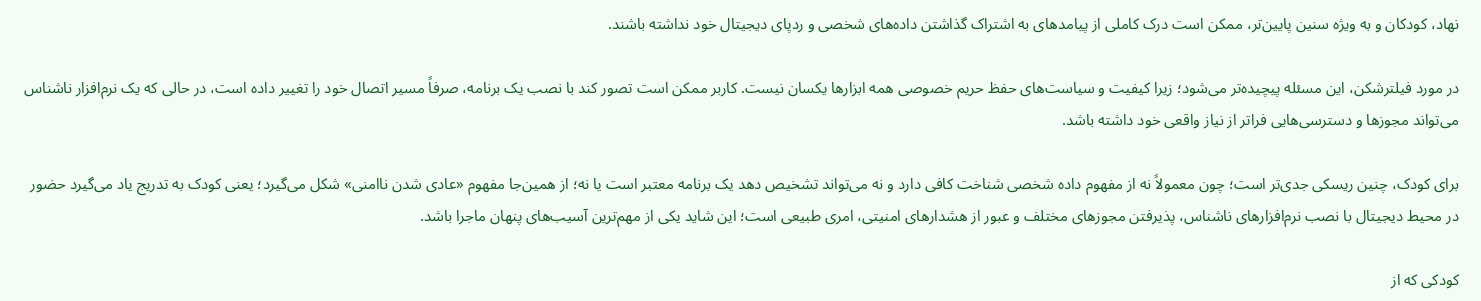نهاد، کودکان و به‌ ویژه سنین پایین‌تر، ممکن است درک کاملی از پیامدهای به اشتراک گذاشتن داده‌های شخصی و ردپای دیجیتال خود نداشته باشند.

در مورد فیلترشکن، این مسئله پیچیده‌تر می‌شود؛ زیرا کیفیت و سیاست‌های حفظ حریم خصوصی همه ابزارها یکسان نیست. کاربر ممکن است تصور کند با نصب یک برنامه، صرفاً مسیر اتصال خود را تغییر داده است، در حالی که یک نرم‌افزار ناشناس می‌تواند مجوزها و دسترسی‌هایی فراتر از نیاز واقعی خود داشته باشد.

برای کودک، چنین ریسکی جدی‌تر است؛ چون معمولاً نه از مفهوم داده شخصی شناخت کافی دارد و نه می‌تواند تشخیص دهد یک برنامه معتبر است یا نه؛ از همین‌جا مفهوم «عادی شدن ناامنی» شکل می‌گیرد؛ یعنی کودک به تدریج یاد می‌گیرد حضور در محیط دیجیتال با نصب نرم‌افزارهای ناشناس، پذیرفتن مجوزهای مختلف و عبور از هشدارهای امنیتی، امری طبیعی است؛ این شاید یکی از مهم‌ترین آسیب‌های پنهان ماجرا باشد.

کودکی که از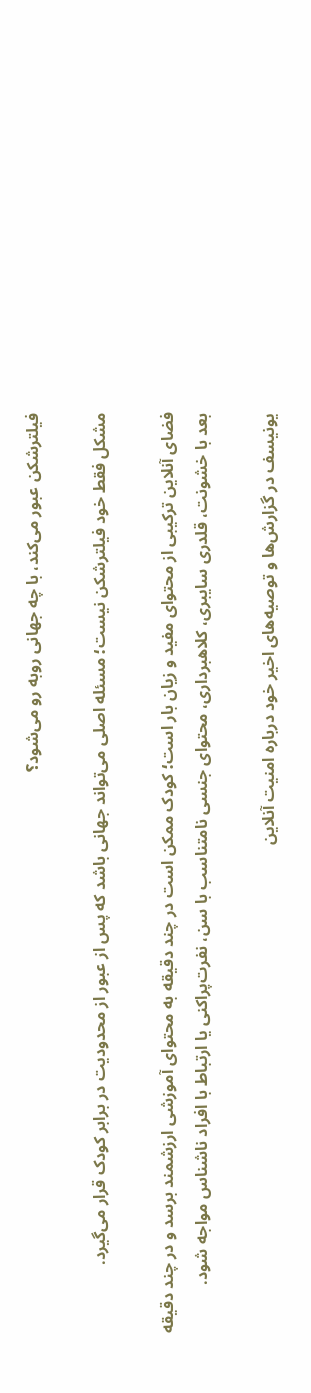فیلترشکن عبور می‌کند، با چه جهانی روبه ‌رو می‌شود؟

مشکل فقط خود فیلترشکن نیست؛ مسئله اصلی می‌تواند جهانی باشد که پس از عبور از محدودیت در برابر کودک قرار می‌گیرد.

فضای آنلاین ترکیبی از محتوای مفید و زیان ‌بار است؛ کودک ممکن است در چند دقیقه به محتوای آموزشی ارزشمند برسد و در چند دقیقه بعد با خشونت، قلدری سایبری، کلاهبرداری، محتوای جنسی نامتناسب با سن، نفرت‌پراکنی یا ارتباط با افراد ناشناس مواجه شود.

یونیسف در گزارش‌ها و توصیه‌های اخیر خود درباره امنیت آنلاین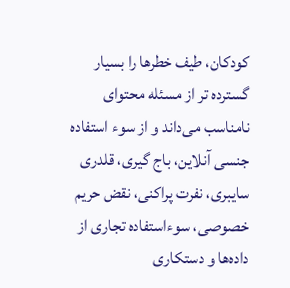کودکان، طیف خطرها را بسیار گسترده‌ تر از مسئله محتوای نامناسب می‌داند و از سوء استفاده جنسی آنلاین، باج‌ گیری، قلدری سایبری، نفرت‌ پراکنی، نقض حریم خصوصی، سوءاستفاده تجاری از داده‌ها و دستکاری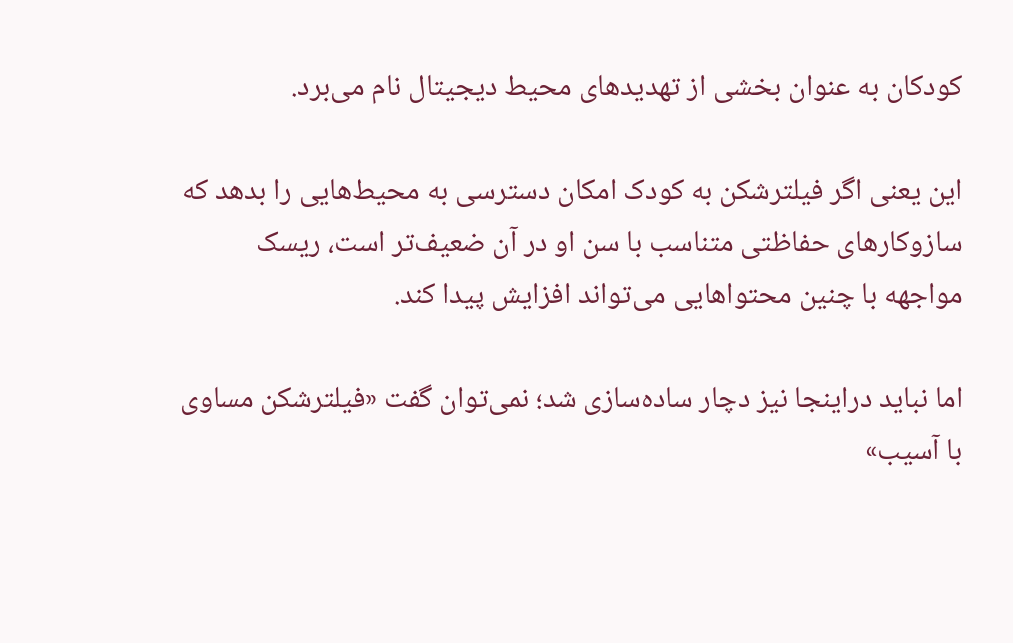کودکان به عنوان بخشی از تهدیدهای محیط دیجیتال نام می‌برد.

این یعنی اگر فیلترشکن به کودک امکان دسترسی به محیط‌هایی را بدهد که سازوکارهای حفاظتی متناسب با سن او در آن ضعیف‌تر است، ریسک مواجهه با چنین محتواهایی می‌تواند افزایش پیدا کند.

اما نباید دراینجا نیز دچار ساده‌سازی شد؛ نمی‌توان گفت «فیلترشکن مساوی با آسیب»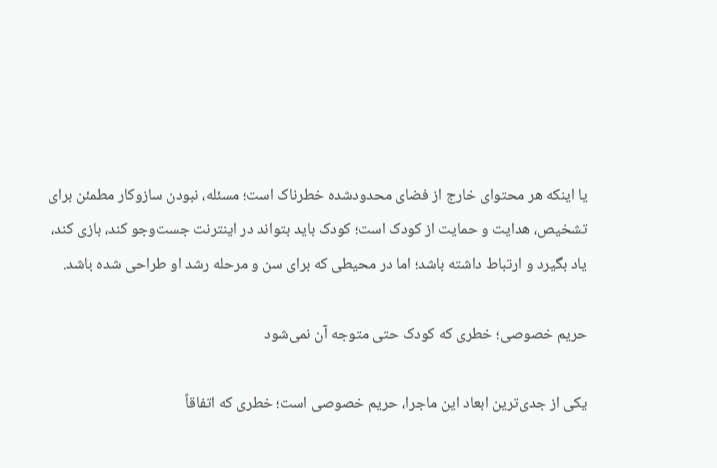یا اینکه هر محتوای خارج از فضای محدودشده خطرناک است؛ مسئله، نبودن سازوکار مطمئن برای تشخیص، هدایت و حمایت از کودک است؛ کودک باید بتواند در اینترنت جست‌وجو کند، بازی کند، یاد بگیرد و ارتباط داشته باشد؛ اما در محیطی که برای سن و مرحله رشد او طراحی شده باشد.

حریم خصوصی؛ خطری که کودک حتی متوجه آن نمی‌شود

یکی از جدی‌ترین ابعاد این ماجرا، حریم خصوصی است؛ خطری که اتفاقاً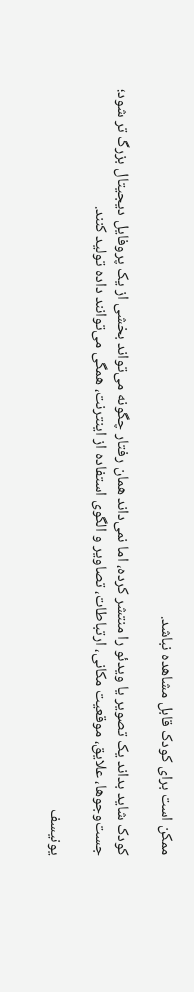ممکن است برای کودک قابل مشاهده نباشد.

کودک شاید بداند یک تصویر یا ویدئو را منتشر کرده، اما نمی‌داند همان رفتار چگونه می‌تواند بخشی از یک پروفایل دیجیتال بزرگ ‌تر شود؛ جست‌وجوها، علایق، موقعیت مکانی، ارتباطات، تصاویر و الگوی استفاده از اینترنت، همگی می‌توانند داده تولید کنند.

یونیسف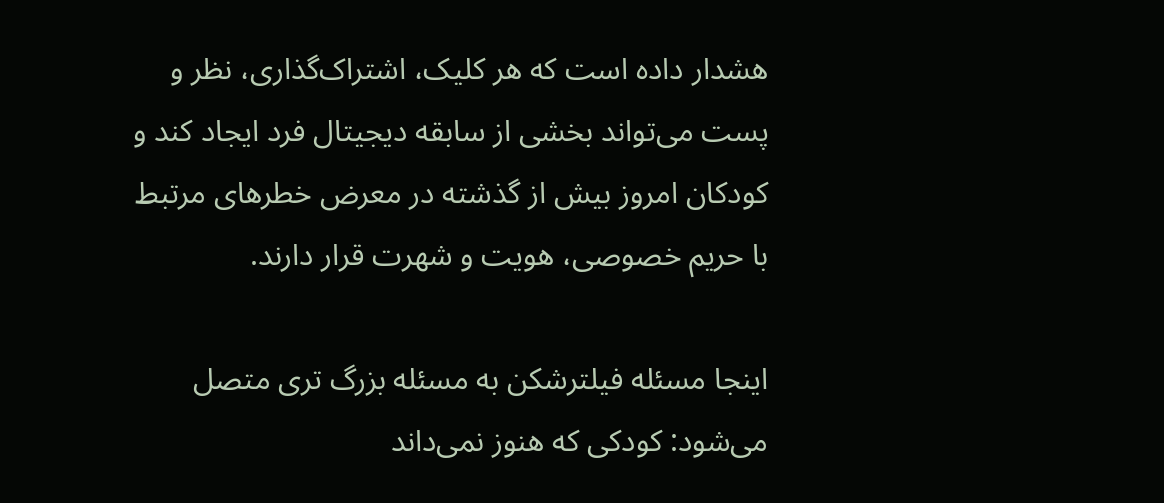هشدار داده است که هر کلیک، اشتراک‌گذاری، نظر و پست می‌تواند بخشی از سابقه دیجیتال فرد ایجاد کند و کودکان امروز بیش از گذشته در معرض خطرهای مرتبط با حریم خصوصی، هویت و شهرت قرار دارند.

اینجا مسئله فیلترشکن به مسئله بزرگ‌ تری متصل می‌شود: کودکی که هنوز نمی‌داند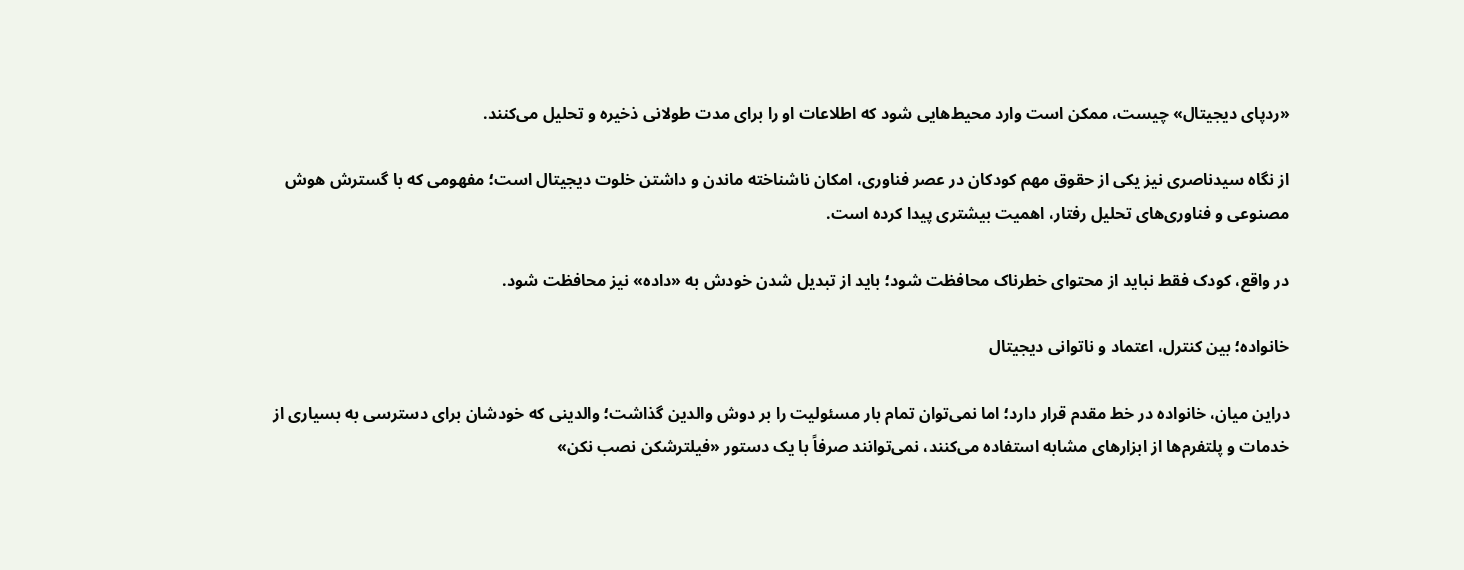«ردپای دیجیتال» چیست، ممکن است وارد محیط‌هایی شود که اطلاعات او را برای مدت طولانی ذخیره و تحلیل می‌کنند.

از نگاه سیدناصری نیز یکی از حقوق مهم کودکان در عصر فناوری، امکان ناشناخته ماندن و داشتن خلوت دیجیتال است؛ مفهومی که با گسترش هوش مصنوعی و فناوری‌های تحلیل رفتار، اهمیت بیشتری پیدا کرده است.

در واقع، کودک فقط نباید از محتوای خطرناک محافظت شود؛ باید از تبدیل شدن خودش به «داده» نیز محافظت شود.

خانواده؛ بین کنترل، اعتماد و ناتوانی دیجیتال

دراین میان، خانواده در خط مقدم قرار دارد؛ اما نمی‌توان تمام بار مسئولیت را بر دوش والدین گذاشت؛ والدینی که خودشان برای دسترسی به بسیاری از خدمات و پلتفرم‌ها از ابزارهای مشابه استفاده می‌کنند، نمی‌توانند صرفاً با یک دستور «فیلترشکن نصب نکن»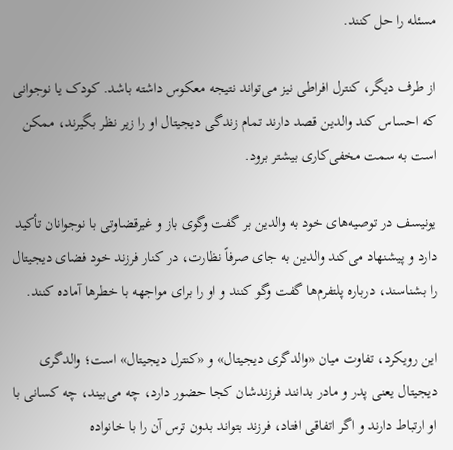مسئله را حل کنند.

از طرف دیگر، کنترل افراطی نیز می‌تواند نتیجه معکوس داشته باشد. کودک یا نوجوانی که احساس کند والدین قصد دارند تمام زندگی دیجیتال او را زیر نظر بگیرند، ممکن است به سمت مخفی‌کاری بیشتر برود.

یونیسف در توصیه‌های خود به والدین بر گفت‌ وگوی باز و غیرقضاوتی با نوجوانان تأکید دارد و پیشنهاد می‌کند والدین به جای صرفاً نظارت، در کنار فرزند خود فضای دیجیتال را بشناسند، درباره پلتفرم‌ها گفت ‌وگو کنند و او را برای مواجهه با خطرها آماده کنند.

این رویکرد، تفاوت میان «والدگری دیجیتال» و «کنترل دیجیتال» است؛ والدگری دیجیتال یعنی پدر و مادر بدانند فرزندشان کجا حضور دارد، چه می‌بیند، چه کسانی با او ارتباط دارند و اگر اتفاقی افتاد، فرزند بتواند بدون ترس آن را با خانواده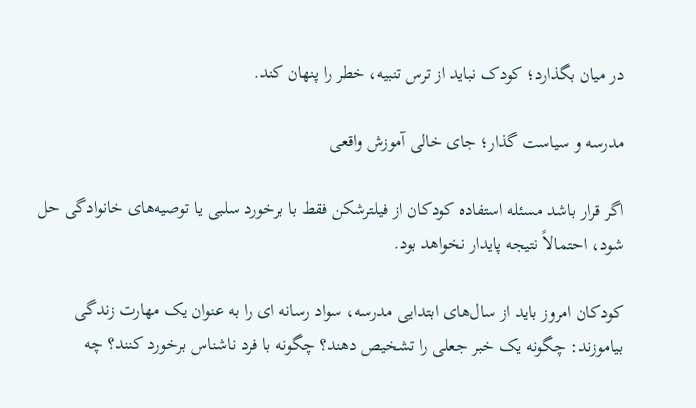در میان بگذارد؛ کودک نباید از ترس تنبیه، خطر را پنهان کند.

مدرسه و سیاست‌ گذار؛ جای خالی آموزش واقعی

اگر قرار باشد مسئله استفاده کودکان از فیلترشکن فقط با برخورد سلبی یا توصیه‌های خانوادگی حل شود، احتمالاً نتیجه پایدار نخواهد بود.

کودکان امروز باید از سال‌های ابتدایی مدرسه، سواد رسانه‌ ای را به عنوان یک مهارت زندگی بیاموزند: چگونه یک خبر جعلی را تشخیص دهند؟ چگونه با فرد ناشناس برخورد کنند؟ چه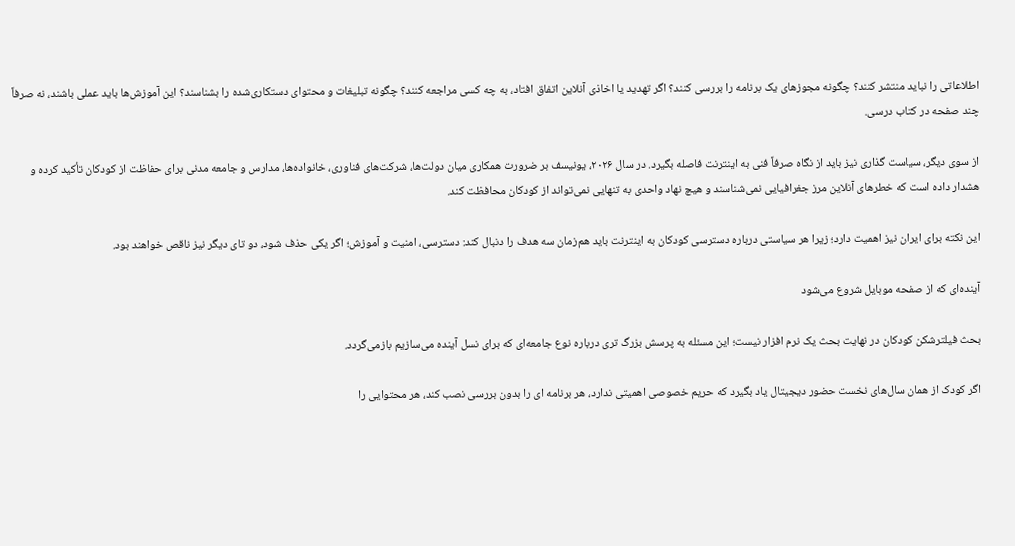اطلاعاتی را نباید منتشر کنند؟ چگونه مجوزهای یک برنامه را بررسی کنند؟ اگر تهدید یا اخاذی آنلاین اتفاق افتاد، به چه کسی مراجعه کنند؟ چگونه تبلیغات و محتوای دستکاری‌شده را بشناسند؟ این آموزش‌ها باید عملی باشند، نه صرفاً چند صفحه در کتاب درسی.

از سوی دیگر، سیاست‌ گذاری نیز باید از نگاه صرفاً فنی به اینترنت فاصله بگیرد. در سال ۲۰۲۶، یونیسف بر ضرورت همکاری میان دولت‌ها، شرکت‌های فناوری، خانواده‌ها، مدارس و جامعه مدنی برای حفاظت از کودکان تأکید کرده و هشدار داده است که خطرهای آنلاین مرز جغرافیایی نمی‌شناسند و هیچ نهاد واحدی به تنهایی نمی‌تواند از کودکان محافظت کند.

این نکته برای ایران نیز اهمیت دارد؛ زیرا هر سیاستی درباره دسترسی کودکان به اینترنت باید هم‌زمان سه هدف را دنبال کند: دسترسی، امنیت و آموزش؛ اگر یکی حذف شود، دو تای دیگر نیز ناقص خواهند بود.

آینده‌ای که از صفحه موبایل شروع می‌شود

بحث فیلترشکن کودکان در نهایت بحث یک نرم‌ افزار نیست؛ این مسئله به پرسش بزرگ‌ تری درباره نوع جامعه‌ای که برای نسل آینده می‌سازیم بازمی‌گردد.

اگر کودک از همان سال‌های نخست حضور دیجیتال یاد بگیرد که حریم خصوصی اهمیتی ندارد، هر برنامه‌ ای را بدون بررسی نصب کند، هر محتوایی را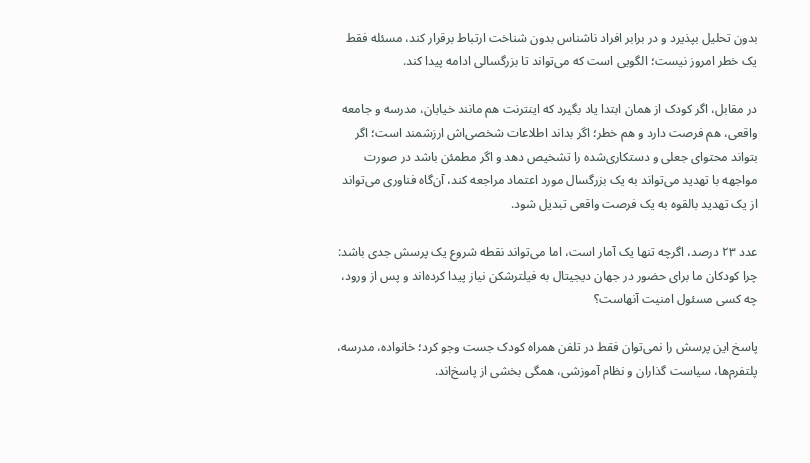بدون تحلیل بپذیرد و در برابر افراد ناشناس بدون شناخت ارتباط برقرار کند، مسئله فقط یک خطر امروز نیست؛ الگویی است که می‌تواند تا بزرگسالی ادامه پیدا کند.

در مقابل، اگر کودک از همان ابتدا یاد بگیرد که اینترنت هم مانند خیابان، مدرسه و جامعه واقعی، هم فرصت دارد و هم خطر؛ اگر بداند اطلاعات شخصی‌اش ارزشمند است؛ اگر بتواند محتوای جعلی و دستکاری‌شده را تشخیص دهد و اگر مطمئن باشد در صورت مواجهه با تهدید می‌تواند به یک بزرگسال مورد اعتماد مراجعه کند، آن‌گاه فناوری می‌تواند از یک تهدید بالقوه به یک فرصت واقعی تبدیل شود.

عدد ۲۳ درصد، اگرچه تنها یک آمار است، اما می‌تواند نقطه شروع یک پرسش جدی باشد: چرا کودکان ما برای حضور در جهان دیجیتال به فیلترشکن نیاز پیدا کرده‌اند و پس از ورود، چه کسی مسئول امنیت آنهاست؟

پاسخ این پرسش را نمی‌توان فقط در تلفن همراه کودک جست‌ وجو کرد؛ خانواده، مدرسه، پلتفرم‌ها، سیاست‌ گذاران و نظام آموزشی، همگی بخشی از پاسخ‌اند.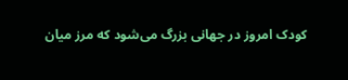کودک امروز در جهانی بزرگ می‌شود که مرز میان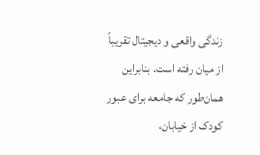زندگی واقعی و دیجیتال تقریباً از میان رفته است. بنابراین همان‌طور که جامعه برای عبور کودک از خیابان،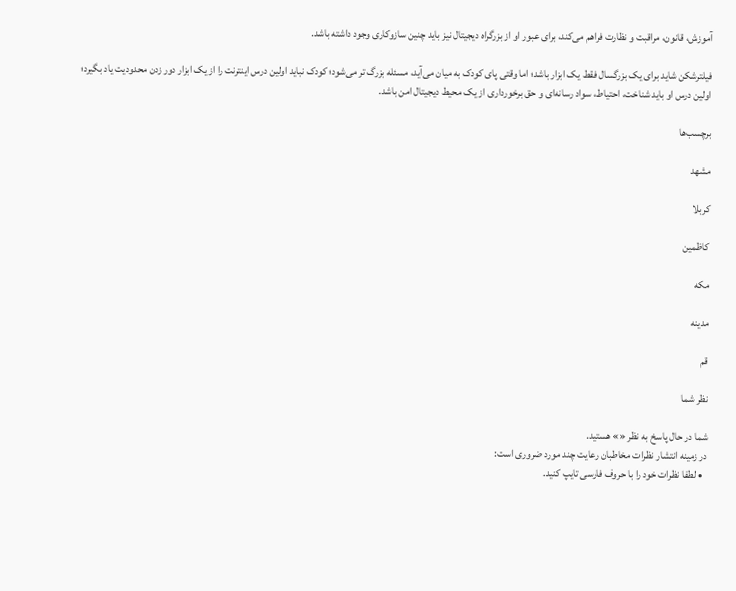آموزش، قانون، مراقبت و نظارت فراهم می‌کند، برای عبور او از بزرگراه دیجیتال نیز باید چنین سازوکاری وجود داشته باشد.

فیلترشکن شاید برای یک بزرگسال فقط یک ابزار باشد؛ اما وقتی پای کودک به میان می‌آید، مسئله بزرگ ‌تر می‌شود؛ کودک نباید اولین درس اینترنت را از یک ابزار دور زدن محدودیت یاد بگیرد؛ اولین درس او باید شناخت، احتیاط، سواد رسانه‌ای و حق برخورداری از یک محیط دیجیتال امن باشد.

برچسب‌ها

مشهد

کربلا

کاظمین

مکه

مدینه

قم

نظر شما

شما در حال پاسخ به نظر «» هستید.
در زمینه انتشار نظرات مخاطبان رعایت چند مورد ضروری است:
  • لطفا نظرات خود را با حروف فارسی تایپ کنید.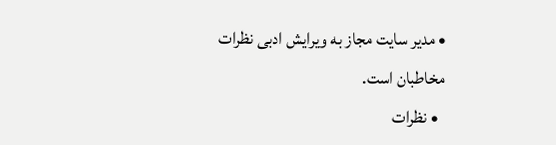• مدیر سایت مجاز به ویرایش ادبی نظرات مخاطبان است.
  • نظرات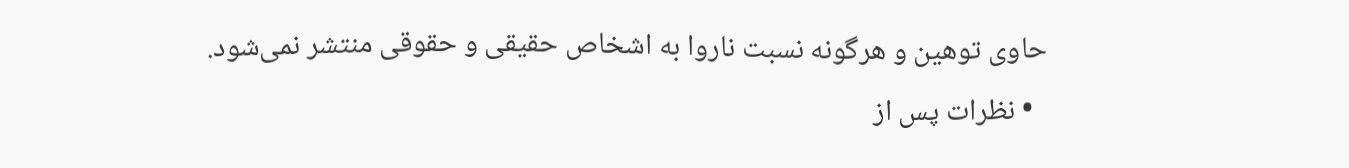حاوی توهین و هرگونه نسبت ناروا به اشخاص حقیقی و حقوقی منتشر نمی‌شود.
  • نظرات پس از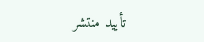تأیید منتشر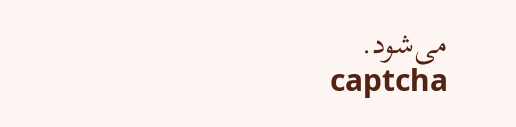می‌شود.
captcha